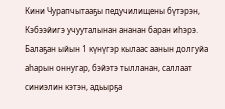Кини Чурапчытааҕы педучилищены бүтэрэн, Кэбээйигэ учууталынан ананан баран иһэрэ. Балаҕан ыйын 1 күнүгэр кылаас аанын долгуйа аһарын оннугар, бэйэтэ тылланан, саллаат синиэлин кэтэн, адьырҕа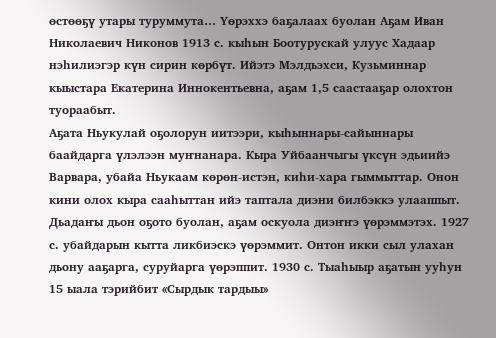өстөөҕү утары туруммута… Үөрэххэ баҕалаах буолан Аҕам Иван Николаевич Никонов 1913 с. кыһын Боотурускай улуус Хадаар нэһилиэгэр күн сирин көрбүт. Ийэтэ Мэлдьэхси, Кузьминнар кыыстара Екатерина Иннокентьевна, аҕам 1,5 саастааҕар олохтон туораабыт.
Аҕата Ньукулай оҕолорун иитээри, кыһыннары-сайыннары баайдарга үлэлээн муҥнанара. Кыра Уйбаанчыгы үксүн эдьиийэ Варвара, убайа Ньукаам көрөн-истэн, киһи-хара гыммыттар. Онон кини олох кыра сааһыттан ийэ таптала диэни билбэккэ улааппыт. Дьадаҥы дьон оҕото буолан, аҕам оскуола диэҥҥэ үөрэммэтэх. 1927 с. убайдарын кытта ликбиэскэ үөрэммит. Онтон икки сыл улахан дьону ааҕарга, суруйарга үөрэппит. 1930 с. Тыаһыыр аҕатын ууһун 15 ыала тэрийбит «Сырдык тардыы»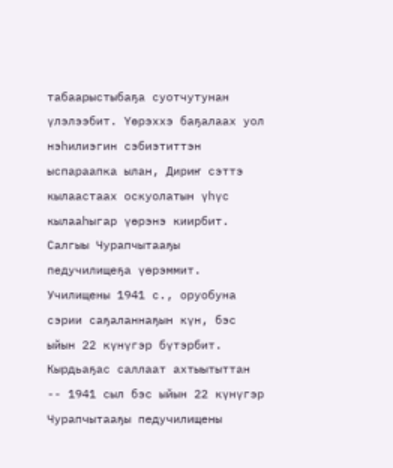табаарыстыбаҕа суотчутунан үлэлээбит. Үөрэххэ баҕалаах уол нэһилиэгин сэбиэтиттэн ыспараапка ылан, Дириҥ сэттэ кылаастаах оскуолатын үһүс кылааһыгар үөрэнэ киирбит. Салгыы Чурапчытааҕы педучилищеҕа үөрэммит. Училищены 1941 с., оруобуна сэрии саҕаланнаҕын күн, бэс ыйын 22 күнүгэр бүтэрбит.
Кырдьаҕас саллаат ахтыытыттан
-- 1941 сыл бэс ыйын 22 күнүгэр Чурапчытааҕы педучилищены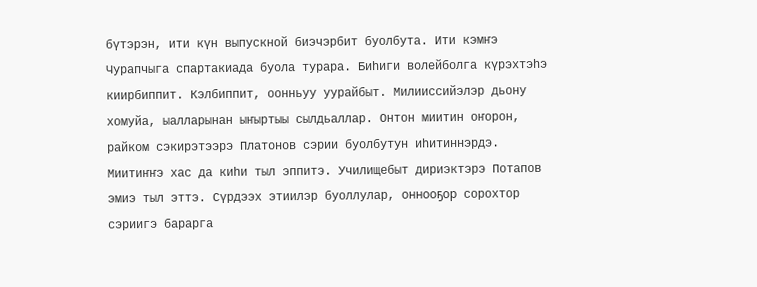бүтэрэн, ити күн выпускной биэчэрбит буолбута. Ити кэмҥэ Чурапчыга спартакиада буола турара. Биһиги волейболга күрэхтэһэ киирбиппит. Кэлбиппит, оонньуу уурайбыт. Милииссийэлэр дьону хомуйа, ыалларынан ыҥыртыы сылдьаллар. Онтон миитин оҥорон, райком сэкирэтээрэ Платонов сэрии буолбутун иһитиннэрдэ. Миитиҥҥэ хас да киһи тыл эппитэ. Училищебыт дириэктэрэ Потапов эмиэ тыл эттэ. Сүрдээх этиилэр буоллулар, оннооҕор сорохтор сэриигэ барарга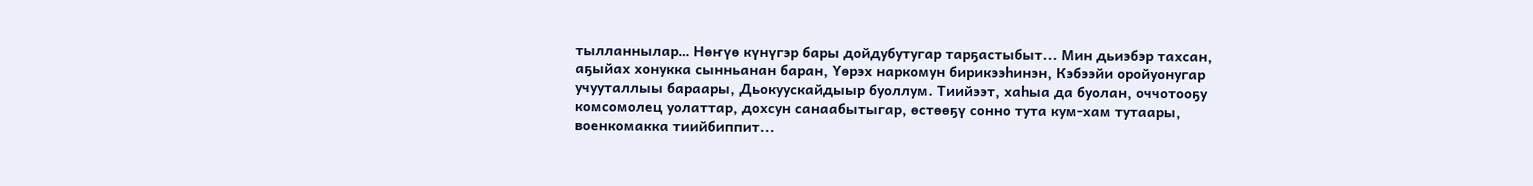тылланнылар… Нөҥүө күнүгэр бары дойдубутугар тарҕастыбыт... Мин дьиэбэр тахсан, аҕыйах хонукка сынньанан баран, Үөрэх наркомун бирикээһинэн, Кэбээйи оройуонугар учууталлыы бараары, Дьокуускайдыыр буоллум. Тиийээт, хаһыа да буолан, оччотооҕу комсомолец уолаттар, дохсун санаабытыгар, өстөөҕү сонно тута кум-хам тутаары, военкомакка тиийбиппит...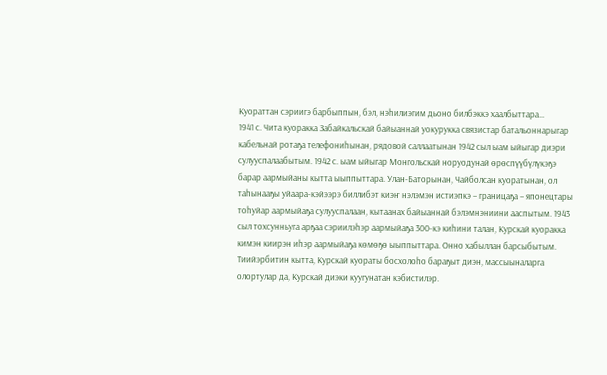Куораттан сэриигэ барбыппын, бэл, нэһилиэгим дьоно билбэккэ хаалбыттара…
1941 с. Чита куоракка Забайкальскай байыаннай уокурукка связистар батальоннарыгар кабельнай ротаҕа телефониһынан, рядовой саллаатынан 1942 сыл ыам ыйыгар диэри сулууспалаабытым. 1942 с. ыам ыйыгар Монгольскай норуодунай өрөспүүбүлүкэҕэ барар аармыйаны кытта ыыппыттара. Улан-Баторынан, Чайболсан куоратынан, ол таһынааҕы уйаара-кэйээрэ биллибэт киэҥ нэлэмэн истиэпкэ – границаҕа – японецтары тоһуйар аармыйаҕа сулууспалаан, кытаанах байыаннай бэлэмнэниини ааспытым. 1943 сыл тохсунньуга арҕаа сэриилэһэр аармыйаҕа 300-кэ киһини талан, Курскай куоракка кимэн киирэн иһэр аармыйаҕа көмөҕө ыыппыттара. Онно хабыллан барсыбытым. Тиийэрбитин кытта, Курскай куораты босхолоһо бараҕыт диэн, массыыналарга олортулар да, Курскай диэки куугунатан кэбистилэр.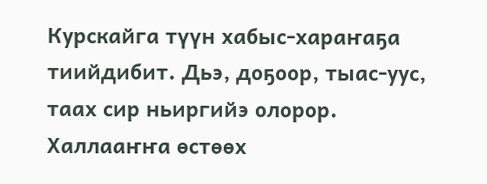Курскайга түүн хабыс-хараҥаҕа тиийдибит. Дьэ, доҕоор, тыас-уус, таах сир ньиргийэ олорор. Халлааҥҥа өстөөх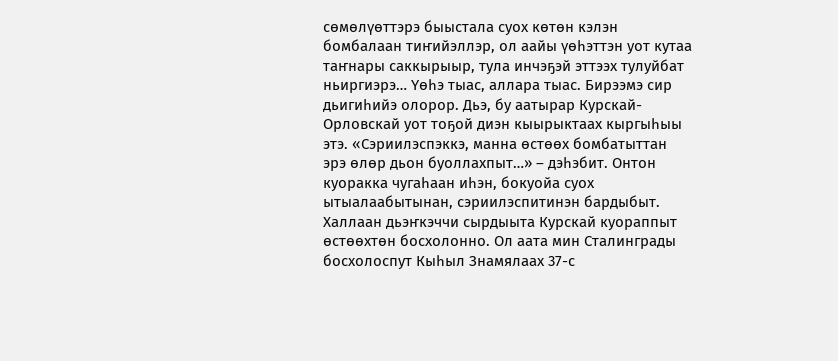сөмөлүөттэрэ быыстала суох көтөн кэлэн бомбалаан тиҥийэллэр, ол аайы үөһэттэн уот кутаа таҥнары саккырыыр, тула инчэҕэй эттээх тулуйбат ньиргиэрэ… Үөһэ тыас, аллара тыас. Бирээмэ сир дьигиһийэ олорор. Дьэ, бу аатырар Курскай-Орловскай уот тоҕой диэн кыырыктаах кыргыһыы этэ. «Сэриилэспэккэ, манна өстөөх бомбатыттан эрэ өлөр дьон буоллахпыт…» – дэһэбит. Онтон куоракка чугаһаан иһэн, бокуойа суох ытыалаабытынан, сэриилэспитинэн бардыбыт. Халлаан дьэҥкэччи сырдыыта Курскай куораппыт өстөөхтөн босхолонно. Ол аата мин Сталинграды босхолоспут Кыһыл Знамялаах 37-с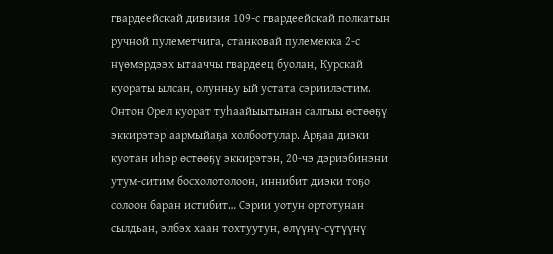гвардеейскай дивизия 109-с гвардеейскай полкатын ручной пулеметчига, станковай пулемекка 2-с нүөмэрдээх ытааччы гвардеец буолан, Курскай куораты ылсан, олунньу ый устата сэриилэстим. Онтон Орел куорат туһаайыытынан салгыы өстөөҕү эккирэтэр аармыйаҕа холбоотулар. Арҕаа диэки куотан иһэр өстөөҕү эккирэтэн, 20-чэ дэриэбинэни утум-ситим босхолотолоон, иннибит диэки тоҕо солоон баран истибит… Сэрии уотун ортотунан сылдьан, элбэх хаан тохтуутун, өлүүнү-сүтүүнү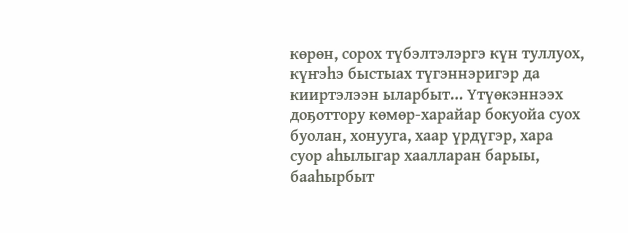көрөн, сорох түбэлтэлэргэ күн туллуох, күҥэһэ быстыах түгэннэригэр да кииртэлээн ыларбыт… Үтүөкэннээх доҕоттору көмөр-харайар бокуойа суох буолан, хонууга, хаар үрдүгэр, хара суор аһылыгар хаалларан барыы, бааһырбыт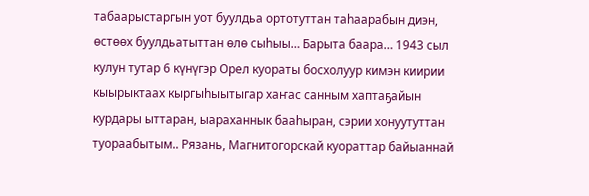табаарыстаргын уот буулдьа ортотуттан таһаарабын диэн, өстөөх буулдьатыттан өлө сыһыы… Барыта баара… 1943 сыл кулун тутар 6 күнүгэр Орел куораты босхолуур кимэн киирии кыырыктаах кыргыһыытыгар хаҥас санным хаптаҕайын курдары ыттаран, ыараханнык бааһыран, сэрии хонуутуттан туораабытым.. Рязань, Магнитогорскай куораттар байыаннай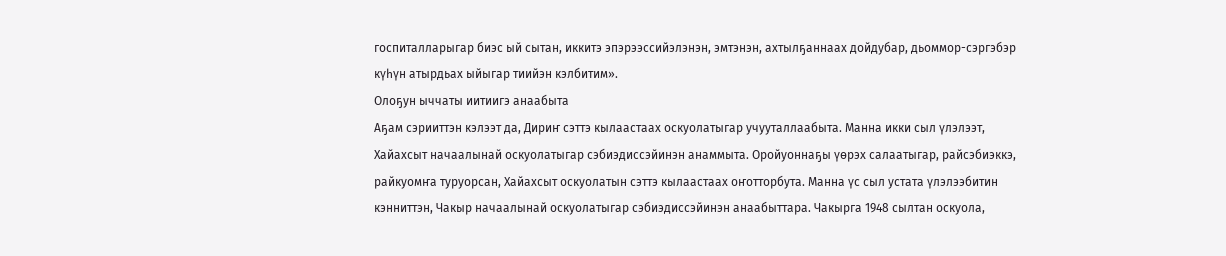госпиталларыгар биэс ый сытан, иккитэ эпэрээссийэлэнэн, эмтэнэн, ахтылҕаннаах дойдубар, дьоммор-сэргэбэр күһүн атырдьах ыйыгар тиийэн кэлбитим».
Олоҕун ыччаты иитиигэ анаабыта
Аҕам сэрииттэн кэлээт да, Дириҥ сэттэ кылаастаах оскуолатыгар учууталлаабыта. Манна икки сыл үлэлээт, Хайахсыт начаалынай оскуолатыгар сэбиэдиссэйинэн анаммыта. Оройуоннаҕы үөрэх салаатыгар, райсэбиэккэ, райкуомҥа туруорсан, Хайахсыт оскуолатын сэттэ кылаастаах оҥотторбута. Манна үс сыл устата үлэлээбитин кэнниттэн, Чакыр начаалынай оскуолатыгар сэбиэдиссэйинэн анаабыттара. Чакырга 1948 сылтан оскуола,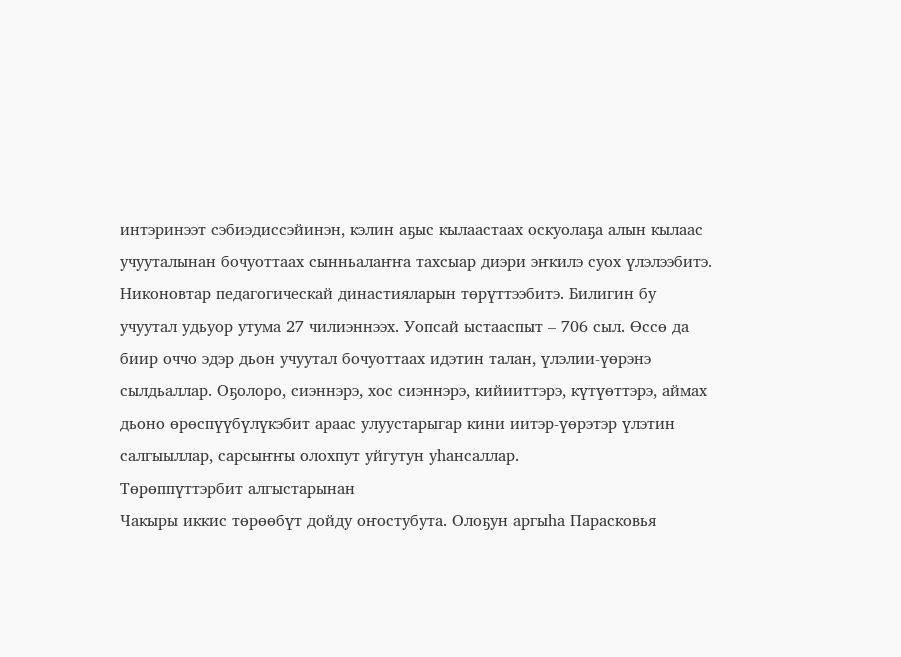интэринээт сэбиэдиссэйинэн, кэлин аҕыс кылаастаах оскуолаҕа алын кылаас учууталынан бочуоттаах сынньалаҥҥа тахсыар диэри эҥкилэ суох үлэлээбитэ. Никоновтар педагогическай династияларын төрүттээбитэ. Билигин бу учуутал удьуор утума 27 чилиэннээх. Уопсай ыстааспыт – 706 сыл. Өссө да биир оччо эдэр дьон учуутал бочуоттаах идэтин талан, үлэлии-үөрэнэ сылдьаллар. Оҕолоро, сиэннэрэ, хос сиэннэрэ, кийииттэрэ, күтүөттэрэ, аймах дьоно өрөспүүбүлүкэбит араас улуустарыгар кини иитэр-үөрэтэр үлэтин салгыыллар, сарсыҥҥы олохпут уйгутун уһансаллар.
Төрөппүттэрбит алгыстарынан
Чакыры иккис төрөөбүт дойду оҥостубута. Олоҕун аргыһа Парасковья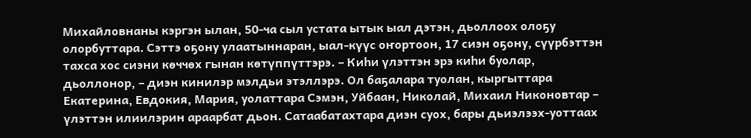Михайловнаны кэргэн ылан, 50-ча сыл устата ытык ыал дэтэн, дьоллоох олоҕу олорбуттара. Сэттэ оҕону улаатыннаран, ыал-күүс оҥортоон, 17 сиэн оҕону, сүүрбэттэн тахса хос сиэни көччөх гынан көтүппүттэрэ. – Киһи үлэттэн эрэ киһи буолар, дьоллонор, – диэн кинилэр мэлдьи этэллэрэ. Ол баҕалара туолан, кыргыттара Екатерина, Евдокия, Мария, уолаттара Сэмэн, Уйбаан, Николай, Михаил Никоновтар – үлэттэн илиилэрин араарбат дьон. Сатаабатахтара диэн суох, бары дьиэлээх-уоттаах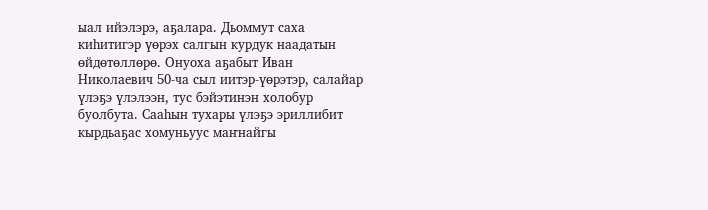ыал ийэлэрэ, аҕалара. Дьоммут саха киһитигэр үөрэх салгын курдук наадатын өйдөтөллөрө. Онуоха аҕабыт Иван Николаевич 50-ча сыл иитэр-үөрэтэр, салайар үлэҕэ үлэлээн, тус бэйэтинэн холобур буолбута. Сааһын тухары үлэҕэ эриллибит кырдьаҕас хомуньуус маҥнайгы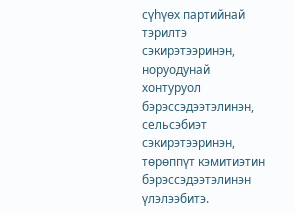сүһүөх партийнай тэрилтэ сэкирэтээринэн, норуодунай хонтуруол бэрэссэдээтэлинэн, сельсэбиэт сэкирэтээринэн, төрөппүт кэмитиэтин бэрэссэдээтэлинэн үлэлээбитэ.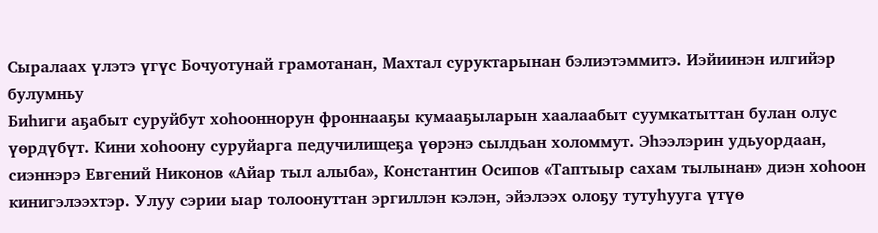Сыралаах үлэтэ үгүс Бочуотунай грамотанан, Махтал суруктарынан бэлиэтэммитэ. Иэйиинэн илгийэр булумньу
Биһиги аҕабыт суруйбут хоһооннорун фроннааҕы кумааҕыларын хаалаабыт суумкатыттан булан олус үөрдүбүт. Кини хоһоону суруйарга педучилищеҕа үөрэнэ сылдьан холоммут. Эһээлэрин удьуордаан, сиэннэрэ Евгений Никонов «Айар тыл алыба», Константин Осипов «Таптыыр сахам тылынан» диэн хоһоон кинигэлээхтэр. Улуу сэрии ыар толоонуттан эргиллэн кэлэн, эйэлээх олоҕу тутуһууга үтүө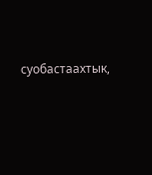суобастаахтык,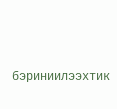бэриниилээхтик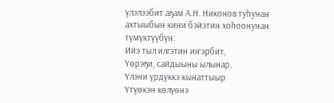үлэлээбит аҕам А.Н. Никонов туһунан ахтыыбын кини бэйэтин хоһоонунан түмүктүүбүн:
Ийэ тыл илгэтин иҥэрбит,
Үөрэҕи, сайдыыны ылынар,
Үлэни үрдүккэ кынаттыыр
Үтүөкэн көлүөнэ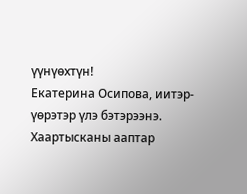үүнүөхтүн!
Екатерина Осипова, иитэр-үөрэтэр үлэ бэтэрээнэ.
Хаартысканы ааптар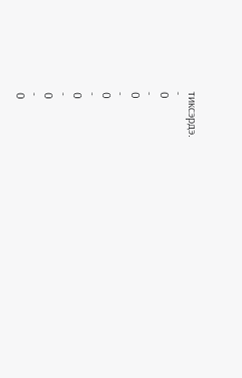тиксэрдэ.
-
0
-
0
-
0
-
0
-
0
-
0